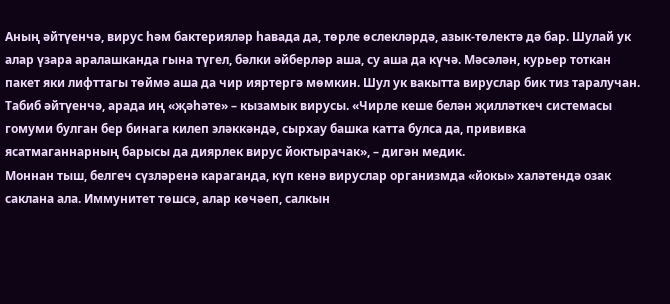Аның әйтүенчә, вирус һәм бактерияләр һавада да, төрле өслекләрдә, азык-төлектә дә бар. Шулай ук алар үзара аралашканда гына түгел, бәлки әйберләр аша, су аша да күчә. Мәсәлән, курьер тоткан пакет яки лифттагы төймә аша да чир ияртергә мөмкин. Шул ук вакытта вируслар бик тиз таралучан. Табиб әйтүенчә, арада иң «җәһәте» – кызамык вирусы. «Чирле кеше белән җилләткеч системасы гомуми булган бер бинага килеп эләккәндә, сырхау башка катта булса да, прививка ясатмаганнарның барысы да диярлек вирус йоктырачак», – дигән медик.
Моннан тыш, белгеч сүзләренә караганда, күп кенә вируслар организмда «йокы» халәтендә озак саклана ала. Иммунитет төшсә, алар көчәеп, салкын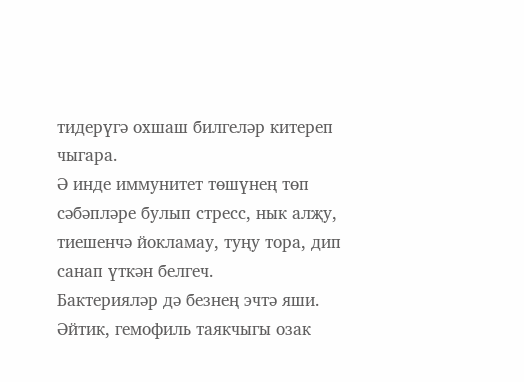тидерүгә охшаш билгеләр китереп чыгара.
Ә инде иммунитет төшүнең төп сәбәпләре булып стресс, нык алҗу, тиешенчә йокламау, туңу тора, дип санап үткән белгеч.
Бактерияләр дә безнең эчтә яши. Әйтик, гемофиль таякчыгы озак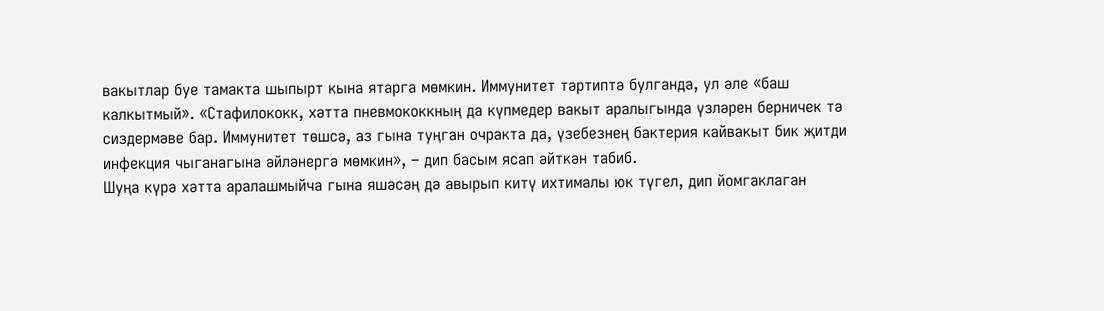вакытлар буе тамакта шыпырт кына ятарга мөмкин. Иммунитет тәртиптә булганда, ул әле «баш калкытмый». «Стафилококк, хәтта пневмококкның да күпмедер вакыт аралыгында үзләрен берничек тә сиздермәве бар. Иммунитет төшсә, аз гына туңган очракта да, үзебезнең бактерия кайвакыт бик җитди инфекция чыганагына әйләнергә мөмкин», – дип басым ясап әйткән табиб.
Шуңа күрә хәтта аралашмыйча гына яшәсәң дә авырып китү ихтималы юк түгел, дип йомгаклаган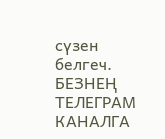сүзен белгеч.
БЕЗНЕҢ ТЕЛЕГРАМ КАНАЛГА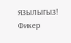ЯЗЫЛЫГЫЗ!
Фикер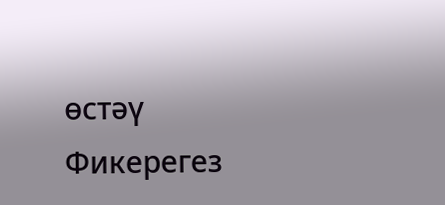өстәү
Фикерегез